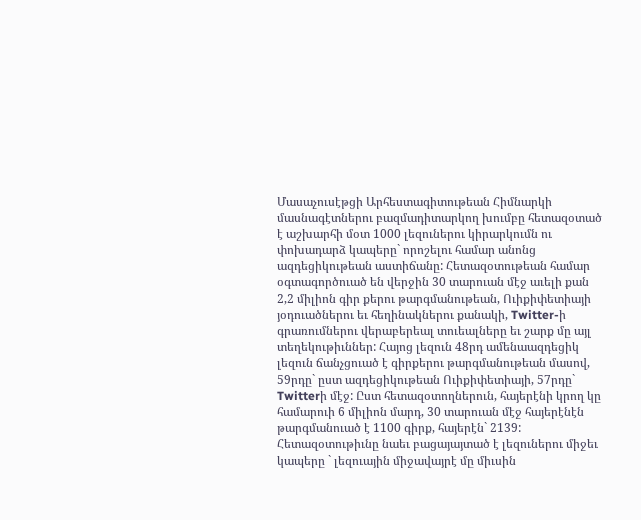Մասաչուսէթցի Արհեստագիտութեան Հիմնարկի մասնագէտներու բազմադիտարկող խումբը հետազօտած է աշխարհի մօտ 1000 լեզուներու կիրարկումն ու փոխադարձ կապերը` որոշելու համար անոնց ազդեցիկութեան աստիճանը: Հետազօտութեան համար օգտագործուած են վերջին 30 տարուան մէջ աւելի քան 2,2 միլիոն գիր քերու թարգմանութեան, Ուիքիփետիայի յօդուածներու եւ հեղինակներու քանակի, Twitter-ի գրառումներու վերաբերեալ տուեալները եւ շարք մը այլ տեղեկութիւններ: Հայոց լեզուն 48րդ ամենաազդեցիկ լեզուն ճանչցուած է գիրքերու թարգմանութեան մասով, 59րդը` ըստ ազդեցիկութեան Ուիքիփետիայի, 57րդը` Twitterի մէջ: Ըստ հետազօտողներուն, հայերէնի կրող կը համարուի 6 միլիոն մարդ, 30 տարուան մէջ հայերէնէն թարգմանուած է 1100 գիրք, հայերէն` 2139: Հետազօտութիւնը նաեւ բացայայտած է լեզուներու միջեւ կապերը ` լեզուային միջավայրէ մը միւսին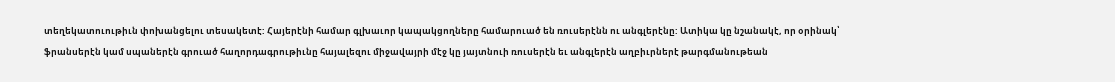տեղեկատուութիւն փոխանցելու տեսակետէ: Հայերէնի համար գլխաւոր կապակցողները համարուած են ռուսերէնն ու անգլերէնը: Ատիկա կը նշանակէ, որ օրինակ՝ ֆրանսերէն կամ սպաներէն գրուած հաղորդագրութիւնը հայալեզու միջավայրի մէջ կը յայտնուի ռուսերէն եւ անգլերէն աղբիւրներէ թարգմանութեան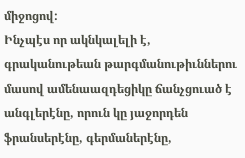միջոցով:
Ինչպէս որ ակնկալելի է, գրականութեան թարգմանութիւններու մասով ամենաազդեցիկը ճանչցուած է անգլերէնը, որուն կը յաջորդեն ֆրանսերէնը, գերմաներէնը,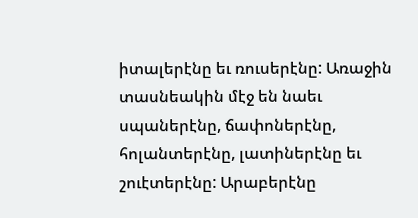իտալերէնը եւ ռուսերէնը: Առաջին տասնեակին մէջ են նաեւ սպաներէնը, ճափոներէնը, հոլանտերէնը, լատիներէնը եւ շուէտերէնը: Արաբերէնը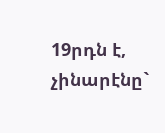19րդն է, չինարէնը`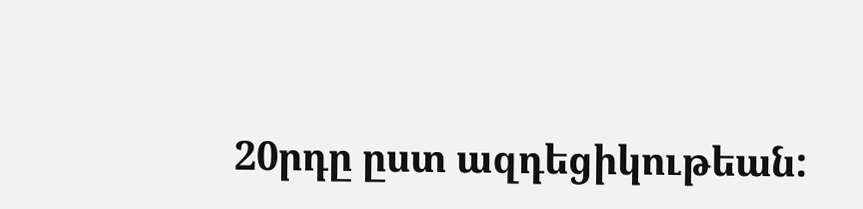20րդը ըստ ազդեցիկութեան: